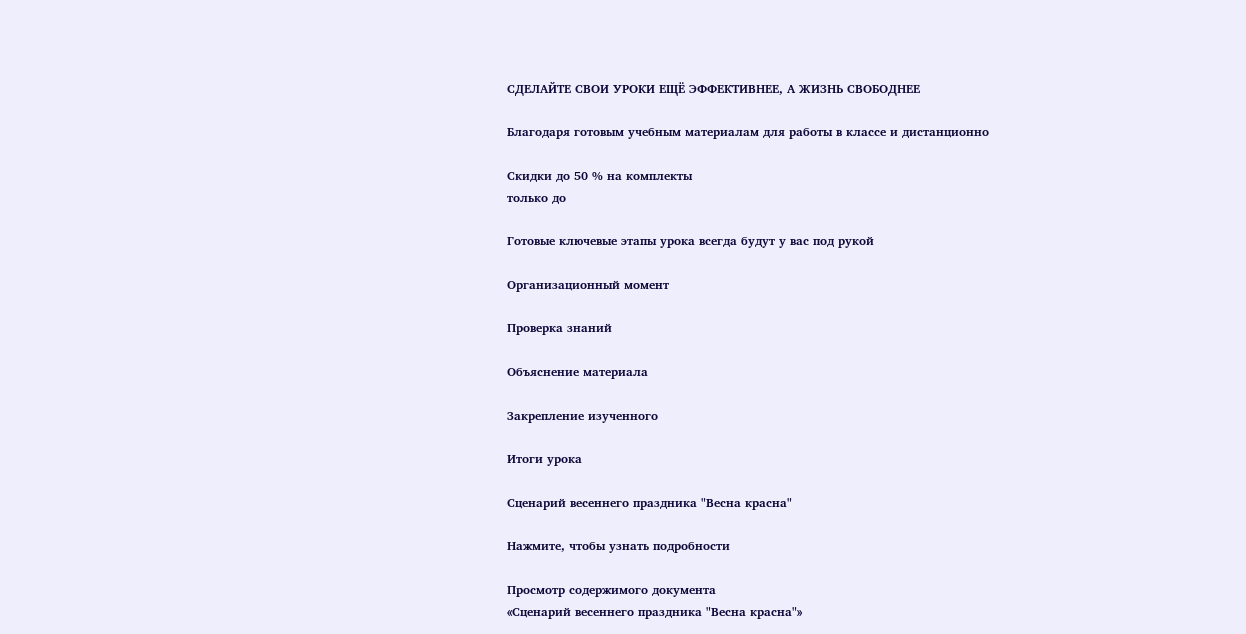СДЕЛАЙТЕ СВОИ УРОКИ ЕЩЁ ЭФФЕКТИВНЕЕ, А ЖИЗНЬ СВОБОДНЕЕ

Благодаря готовым учебным материалам для работы в классе и дистанционно

Скидки до 50 % на комплекты
только до

Готовые ключевые этапы урока всегда будут у вас под рукой

Организационный момент

Проверка знаний

Объяснение материала

Закрепление изученного

Итоги урока

Сценарий весеннего праздника "Весна красна"

Нажмите, чтобы узнать подробности

Просмотр содержимого документа
«Сценарий весеннего праздника "Весна красна"»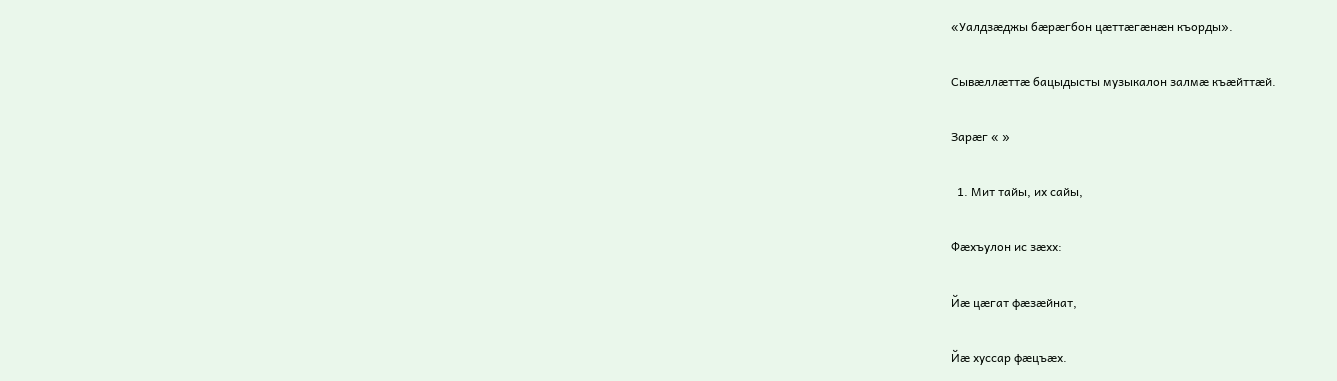«Уалдзæджы бæрæгбон цæттæгæнæн къорды».

Сывæллæттæ бацыдысты музыкалон залмæ къæйттæй.

Зарæг « »

  1. Мит тайы, их сайы,

Фæхъулон ис зæхх:

Йæ цæгат фæзæйнат,

Йæ хуссар фæцъæх.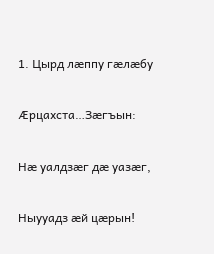1. Цырд лæппу гæлæбу

Æрцахста…Зæгъын:

Нæ уалдзæг дæ уазæг,

Ныууадз æй цæрын!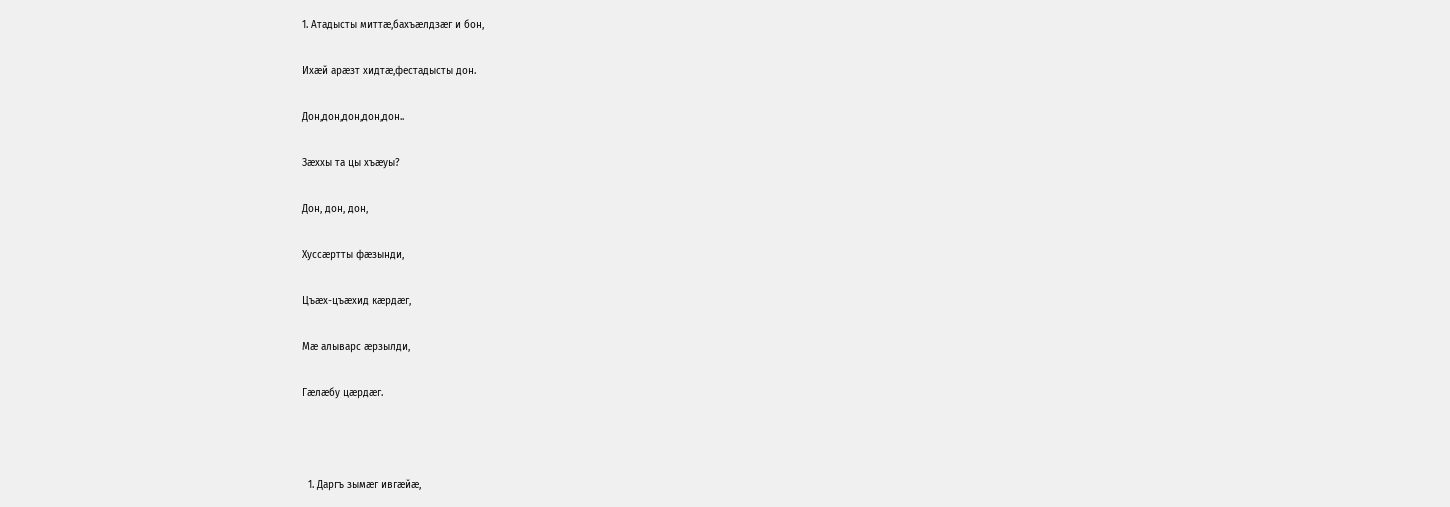1. Атадысты миттæ,бахъæлдзæг и бон,

Ихæй арæзт хидтæ,фестадысты дон.

Дон,дон,дон,дон,дон..

Зæххы та цы хъæуы?

Дон, дон, дон,

Хуссæртты фæзынди,

Цъæх-цъæхид кæрдæг,

Мæ алыварс æрзылди,

Гæлæбу цæрдæг.



  1. Даргъ зымæг ивгæйæ,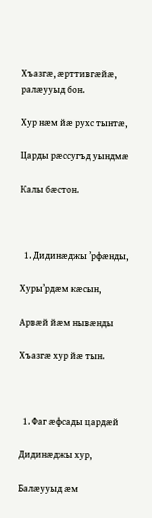Хъазгæ, æрттивгæйæ, ралæууыд бон.

Хур нæм йæ рухс тынтæ,

Царды рæссугъд уындмæ

Калы бæстон.



  1. Дидинæджы ’рфæнды,

Хуры’рдæм кæсын,

Арвæй йæм нывæнды

Хъазгæ хур йæ тын.



  1. Фаг æфсады цардæй

Дидинæджы хур,

Балæууыд æм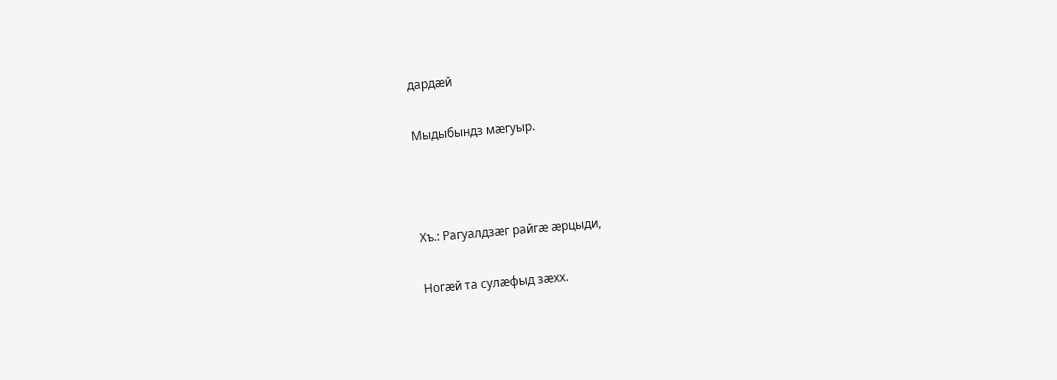дардæй

Мыдыбындз мæгуыр.



Хъ.: Рагуалдзæг райгæ æрцыди,

Ногæй та сулæфыд зæхх.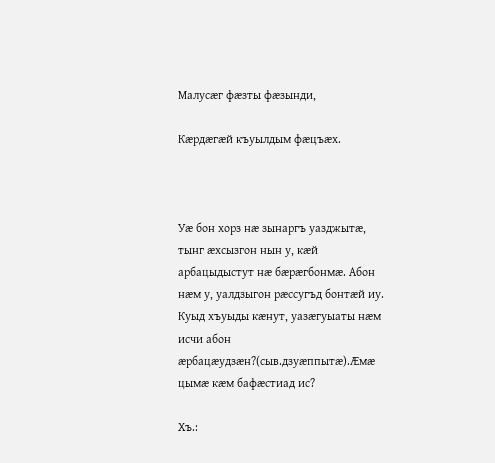Малусæг фæзты фæзынди,

Кæрдæгæй къуылдым фæцъæх.



Уæ бон хорз нæ зынаргъ уазджытæ, тынг æхсызгон нын у, кæй арбацыдыстут нæ бæрæгбонмæ. Абон нæм у, уалдзыгон рæссугъд бонтæй иу. Куыд хъуыды кæнут, уазæгуыаты нæм исчи абон æрбацæудзæн?(сыв.дзуæппытæ).Æмæ цымæ кæм бафæстиад ис?

Хъ.: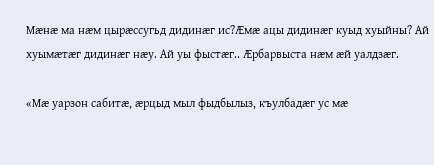Мæнæ ма нæм цырæссугьд дидинæг ис?Æмæ ацы дидинæг куыд хуыйны? Ай хуымæтæг дидинæг нæу. Ай уы фыстæг.. Æрбарвыста нæм æй уалдзæг.

«Мæ уарзон сабитæ, æрцыд мыл фыдбылыз, къулбадæг ус мæ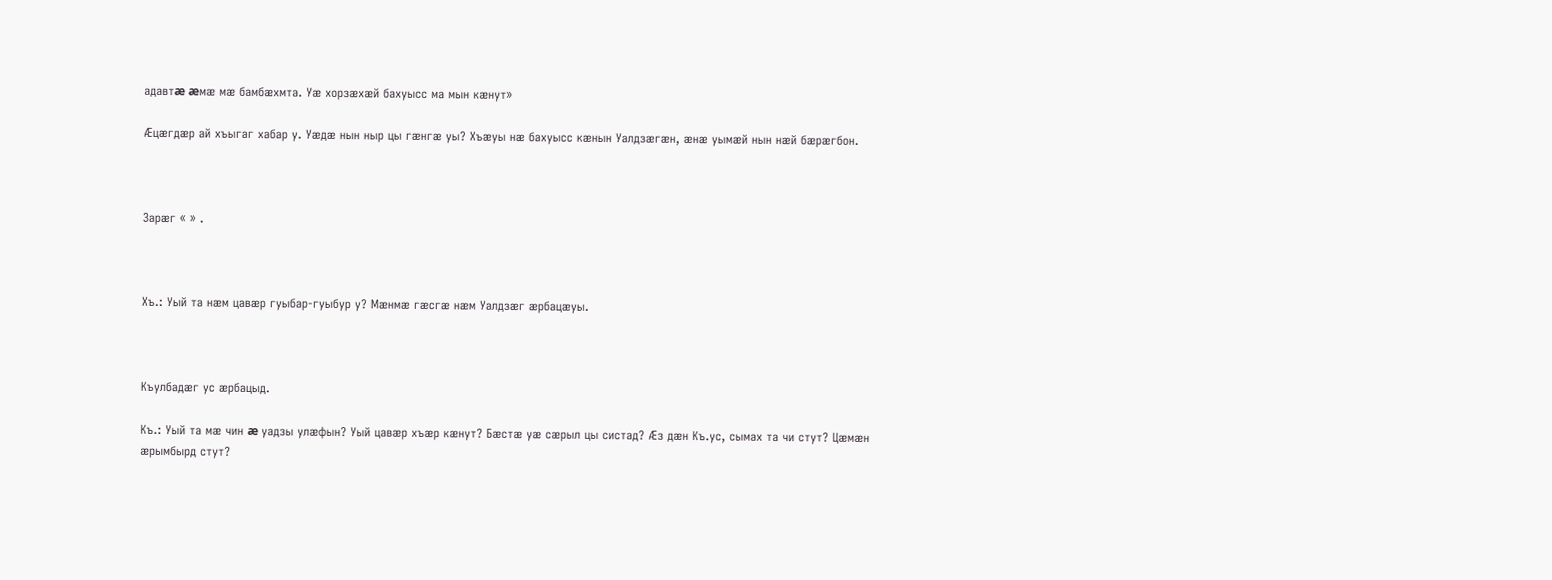адавтæ æмæ мæ бамбæхмта. Уæ хорзæхæй бахуысс ма мын кæнут»

Æцæгдæр ай хъыгаг хабар у. Уæдæ нын ныр цы гæнгæ уы? Хъæуы нæ бахуысс кæнын Уалдзæгæн, æнæ уымæй нын нæй бæрæгбон.



Зарæг « » .



Хъ.: Уый та нæм цавæр гуыбар-гуыбур у? Мæнмæ гæсгæ нæм Уалдзæг æрбацæуы.



Къулбадæг ус æрбацыд.

Къ.: Уый та мæ чин æ уадзы улæфын? Уый цавæр хъæр кæнут? Бæстæ уæ сæрыл цы систад? Æз дæн Къ.ус, сымах та чи стут? Цæмæн æрымбырд стут?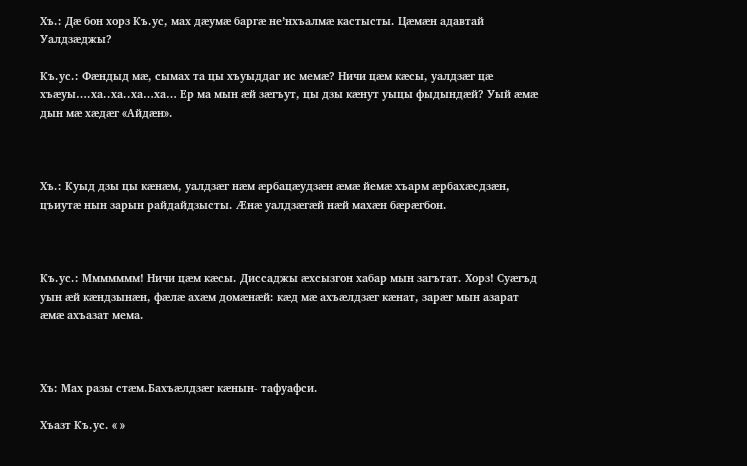Хъ.: Дæ бон хорз Къ.ус, мах дæумæ баргæ не’нхъалмæ кастысты. Цæмæн адавтай Уалдзæджы?

Къ.ус.: Фæндыд мæ, сымах та цы хъуыддаг ис мемæ? Ничи цæм кæсы, уалдзæг цæ хъæуы….ха..ха..ха…ха… Ер ма мын æй зæгъут, цы дзы кæнут уыцы фыдындæй? Уый æмæ дын мæ хæдæг «Айдæн».



Хъ.: Куыд дзы цы кæнæм, уалдзæг нæм æрбацæудзæн æмæ йемæ хъарм æрбахæсдзæн, цъиутæ нын зарын райдайдзысты. Æнæ уалдзæгæй нæй махæн бæрæгбон.



Къ.ус.: Ммммммм! Ничи цæм кæсы. Диссаджы æхсызгон хабар мын загътат. Хорз! Суæгъд уын æй кæндзынæн, фæлæ ахæм домæнæй: кæд мæ ахъæлдзæг кæнат, зарæг мын азарат æмæ ахъазат мема.



Хъ: Мах разы стæм.Бахъæлдзæг кæнын- тафуафси.

Хъазт Къ.ус. « »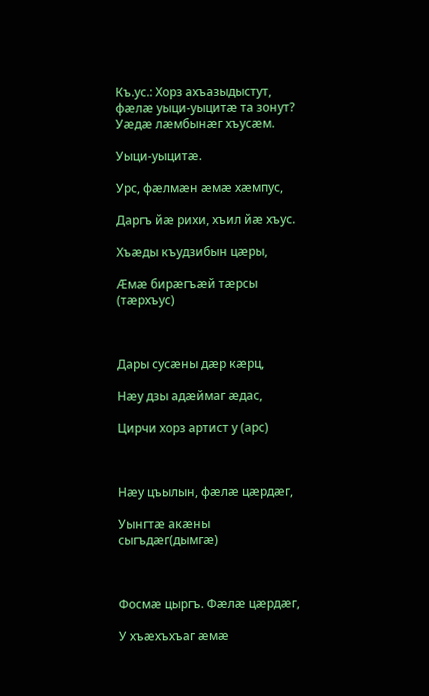Къ.ус.: Хорз ахъазыдыстут, фæлæ уыци-уыцитæ та зонут? Уæдæ лæмбынæг хъусæм.

Уыци-уыцитæ.

Урс, фæлмæн æмæ хæмпус,

Даргъ йæ рихи, хъил йæ хъус.

Хъæды къудзибын цæры,

Æмæ бирæгъæй тæрсы (тæрхъус)



Дары сусæны дæр кæрц,

Нæу дзы адæймаг æдас,

Цирчи хорз артист у (арс)



Нæу цъылын, фæлæ цæрдæг,

Уынгтæ акæны сыгъдæг(дымгæ)



Фосмæ цыргъ. Фæлæ цæрдæг,

У хъæхъхъаг æмæ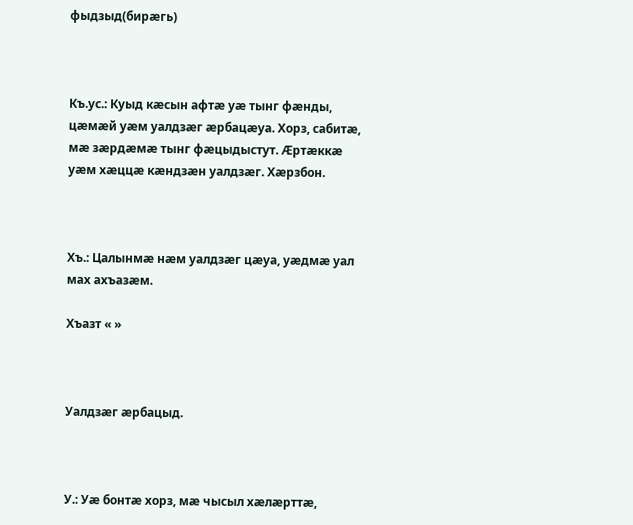фыдзыд(бирæгь)



Къ.ус.: Куыд кæсын афтæ уæ тынг фæнды, цæмæй уæм уалдзæг æрбацæуа. Хорз, сабитæ, мæ зæрдæмæ тынг фæцыдыстут. Æртæккæ уæм хæццæ кæндзæн уалдзæг. Хæрзбон.



Хъ.: Цалынмæ нæм уалдзæг цæуа, уæдмæ уал мах ахъазæм.

Хъазт « »



Уалдзæг æрбацыд.



У.: Уæ бонтæ хорз, мæ чысыл хæлæрттæ,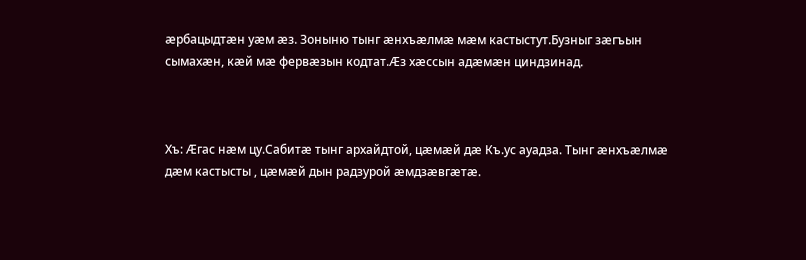æрбацыдтæн уæм æз. Зоныню тынг æнхъæлмæ мæм кастыстут.Бузныг зæгъын сымахæн, кæй мæ фервæзын кодтат.Æз хæссын адæмæн циндзинад.



Хъ: Æгас нæм цу.Сабитæ тынг архайдтой, цæмæй дæ Къ.ус ауадза. Тынг æнхъæлмæ дæм кастысты , цæмæй дын радзурой æмдзæвгæтæ.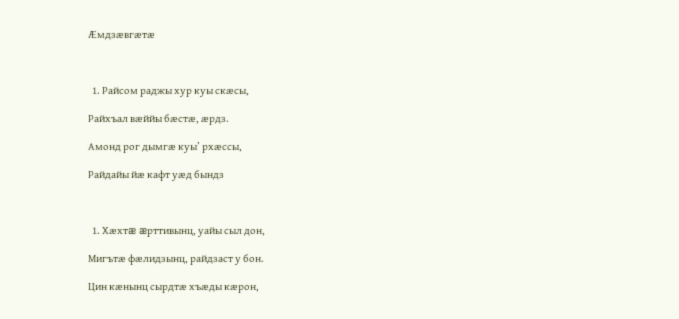Æмдзæвгæтæ



  1. Райсом раджы хур куы скæсы,

Райхъал вæййы бæстæ, æрдз.

Амонд рог дымгæ куы’ рхæссы,

Райдайы йæ кафт уæд бындз



  1. Хæхтæ æрттивынц, уайы сыл дон,

Мигътæ фæлидзынц, райдзаст у бон.

Цин кæнынц сырдтæ хъæды кæрон,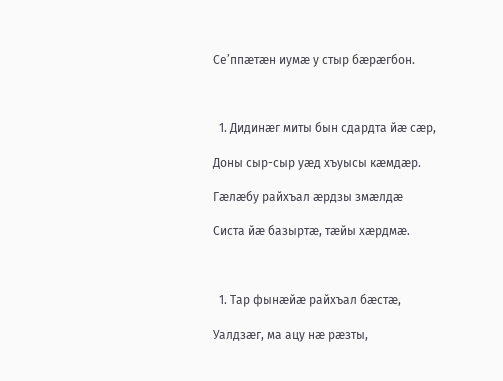Се’ппæтæн иумæ у стыр бæрæгбон.



  1. Дидинæг миты бын сдардта йæ сæр,

Доны сыр-сыр уæд хъуысы кæмдæр.

Гæлæбу райхъал æрдзы змæлдæ

Систа йæ базыртæ, тæйы хæрдмæ.



  1. Тар фынæйæ райхъал бæстæ,

Уалдзæг, ма ацу нæ рæзты,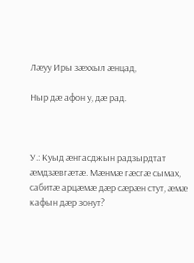Лæуу Иры зæххыл æнцад,

Ныр дæ афон у, дæ рад.



У.: Куыд æнгасджын радзырдтат æмдзæвгæтæ. Мæнмæ гæсгæ сымах, сабитæ арцæмæ дæр сæрæн стут, æмæ кафын дæр зонут?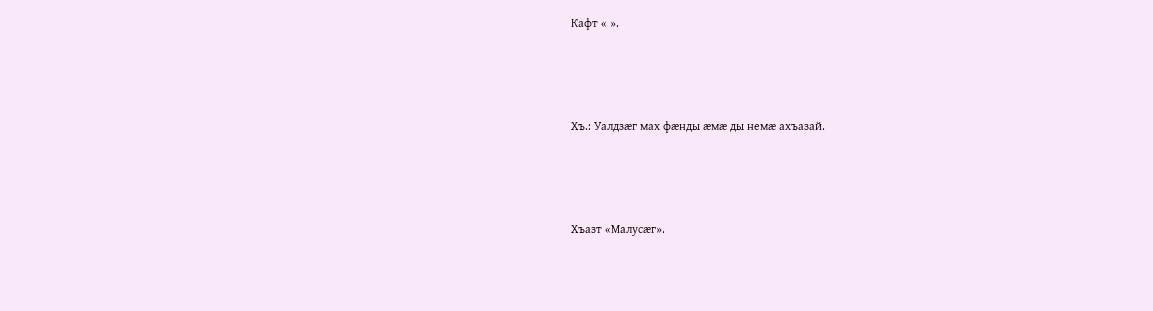Кафт « ».



Хъ.: Уалдзæг мах фæнды æмæ ды немæ ахъазай.



Хъазт «Малусæг».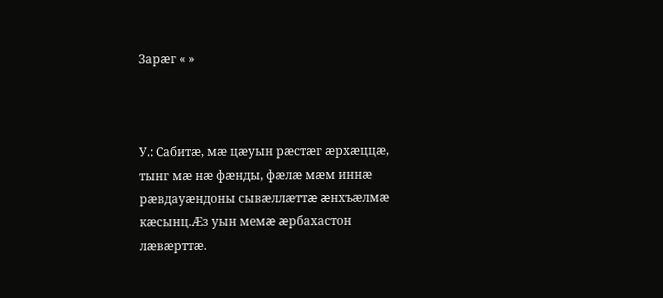Зарæг « »



У.: Сабитæ, мæ цæуын рæстæг æрхæццæ, тынг мæ нæ фæнды, фæлæ мæм иннæ рæвдауæндоны сывæллæттæ æнхъæлмæ кæсынц.Æз уын мемæ æрбахастон лæвæрттæ.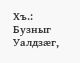Хъ.: Бузныг Уалдзæг,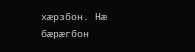хæрзбон. Нæ бæрæгбон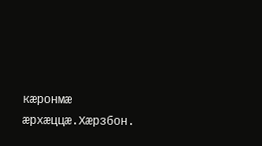кæронмæ æрхæццæ.Хæрзбон.